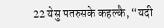22 येसु पतरुसके कहल्कै, “यदी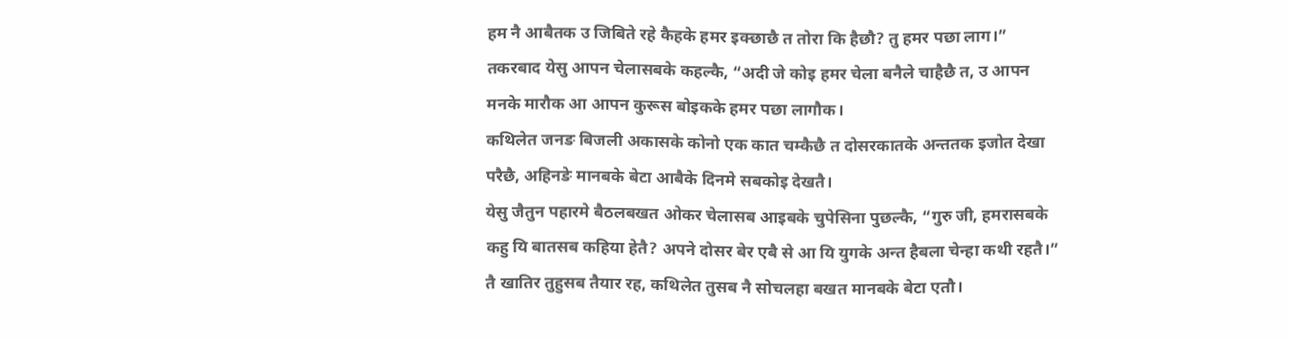हम नै आबैतक उ जिबिते रहे कैहके हमर इक्छाछै त तोरा कि हैछौ? तु हमर पछा लाग।”
तकरबाद येसु आपन चेलासबके कहल्कै, “अदी जे कोइ हमर चेला बनैले चाहैछै त, उ आपन मनके मारौक आ आपन कुरूस बोइकके हमर पछा लागौक।
कथिलेत जनङ बिजली अकासके कोनो एक कात चम्कैछै त दोसरकातके अन्ततक इजोत देखा परैछै, अहिनङे मानबके बेटा आबैके दिनमे सबकोइ देखतै।
येसु जैतुन पहारमे बैठलबखत ओकर चेलासब आइबके चुपेसिना पुछल्कै, “गुरु जी, हमरासबके कहु यि बातसब कहिया हेतै? अपने दोसर बेर एबै से आ यि युगके अन्त हैबला चेन्हा कथी रहतै।”
तै खातिर तुहुसब तैयार रह, कथिलेत तुसब नै सोचलहा बखत मानबके बेटा एतौ।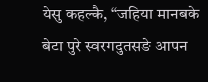येसु कहल्कै, “जहिया मानबके बेटा पुरे स्वरगदुतसङे आपन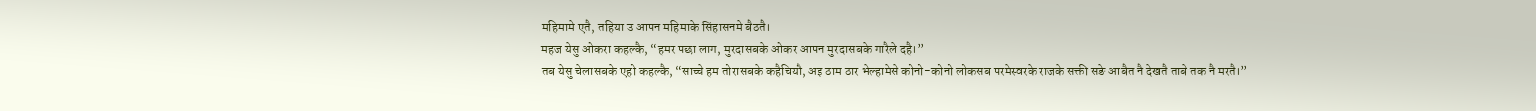महिमामे एतै, तहिया उ आपन महिमाके सिंहासनमे बैठतै।
महज येसु ओकरा कहल्कै, “हमर पछा लाग, मुरदासबके ओकर आपन मुरदासबके गारैले दहै।”
तब येसु चेलासबके एहो कहल्कै, “साच्चे हम तोरासबके कहैचियौ, अइ ठाम ठार भेल्हामेसे कोनो-कोनो लोकसब परमेस्वरके राजके सक्ती सङे आबैत नै देखतै ताबे तक नै मरतै।”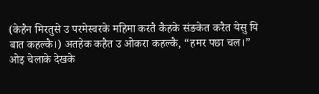(केहैन मिरतुसे उ परमेस्वरके महिमा करतै कैहके संङकेत करैत येसु यि बात कहल्कै।) अतहेक कहैत उ ओकरा कहल्कै, “हमर पछा चल।”
ओइ चेलाके देखके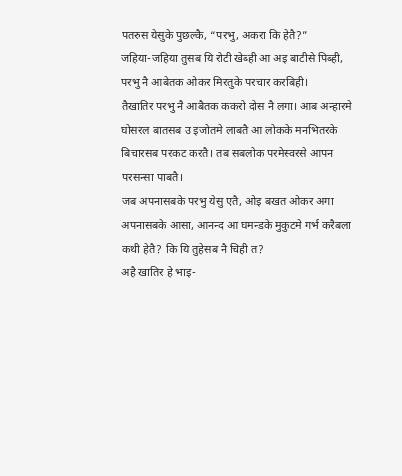पतरुस येसुके पुछल्कै, “परभु, अकरा कि हेतै?”
जहिया-जहिया तुसब यि रोटी खेब्ही आ अइ बाटीसे पिब्ही, परभु नै आबेतक ओकर मिरतुके परचार करबिही।
तैखातिर परभु नै आबैतक ककरो दोस नै लगा। आब अन्हारमे घोसरल बातसब उ इजोतमे लाबतै आ लोकके मनभितरके बिचारसब परकट करतै। तब सबलोक परमेस्वरसे आपन परसन्सा पाबतै।
जब अपनासबके परभु येसु एतै, ओइ बखत ओकर अगा अपनासबके आसा, आनन्द आ घमन्डके मुकुटमे गर्भ करैबला कथी हेतै? कि यि तुहेसब नै चिही त?
अहै खातिर हे भाइ-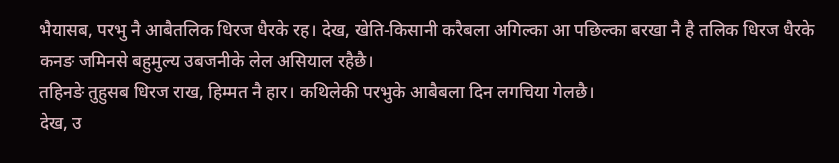भैयासब, परभु नै आबैतलिक धिरज धैरके रह। देख, खेति-किसानी करैबला अगिल्का आ पछिल्का बरखा नै है तलिक धिरज धैरके कनङ जमिनसे बहुमुल्य उबजनीके लेल असियाल रहैछै।
तहिनङे तुहुसब धिरज राख, हिम्मत नै हार। कथिलेकी परभुके आबैबला दिन लगचिया गेलछै।
देख, उ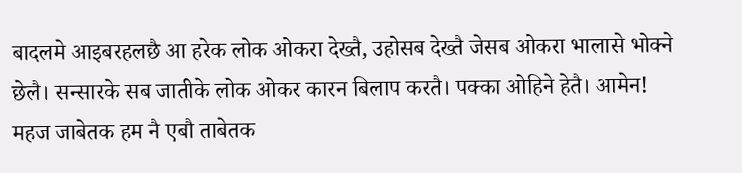बादलमे आइबरहलछै आ हरेक लोक ओकरा देख्तै, उहोसब देख्तै जेसब ओकरा भालासे भोक्ने छेलै। सन्सारके सब जातीके लोक ओकर कारन बिलाप करतै। पक्का ओहिने हेतै। आमेन!
महज जाबेतक हम नै एबौ ताबेतक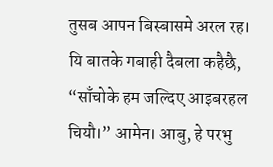तुसब आपन बिस्बासमे अरल रह।
यि बातके गबाही दैबला कहैछै, “साँचोके हम जल्दिए आइबरहल चियौ।” आमेन। आबु, हे परभु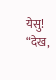येसु!
“देख,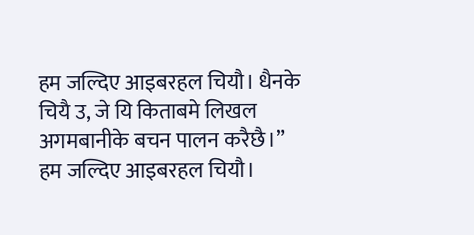हम जल्दिए आइबरहल चियौ। धैनके चियै उ, जे यि किताबमे लिखल अगमबानीके बचन पालन करैछै।”
हम जल्दिए आइबरहल चियौ।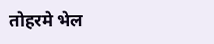तोहरमे भेल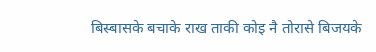बिस्बासके बचाके राख ताकी कोइ नै तोरासे बिजयके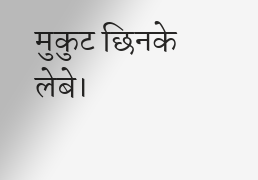मुकुट छिनके लेबे।